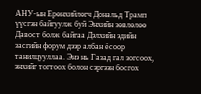АНУ-ын Ерөнхийлөгч Дональд Трамп үүсгэн байгуулж буй Энхийн зөвлөлөө Давост болж байгаа Дэлхийн эдийн засгийн форум дээр албан ёсоор танилцууллаа. Энэ нь Газад гал зогсоох, энхийг тогтоох болон сэргээн босгох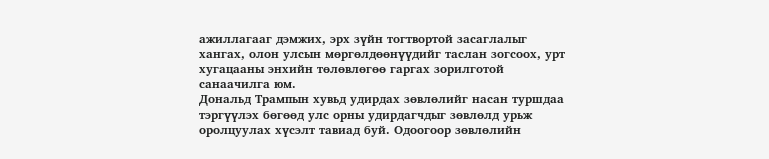ажиллагааг дэмжих, эрх зүйн тогтвортой засаглалыг хангах, олон улсын мөргөлдөөнүүдийг таслан зогсоох, урт хугацааны энхийн төлөвлөгөө гаргах зорилготой санаачилга юм.
Дональд Трампын хувьд удирдах зөвлөлийг насан туршдаа тэргүүлэх бөгөөд улс орны удирдагчдыг зөвлөлд урьж оролцуулах хүсэлт тавиад буй. Одоогоор зөвлөлийн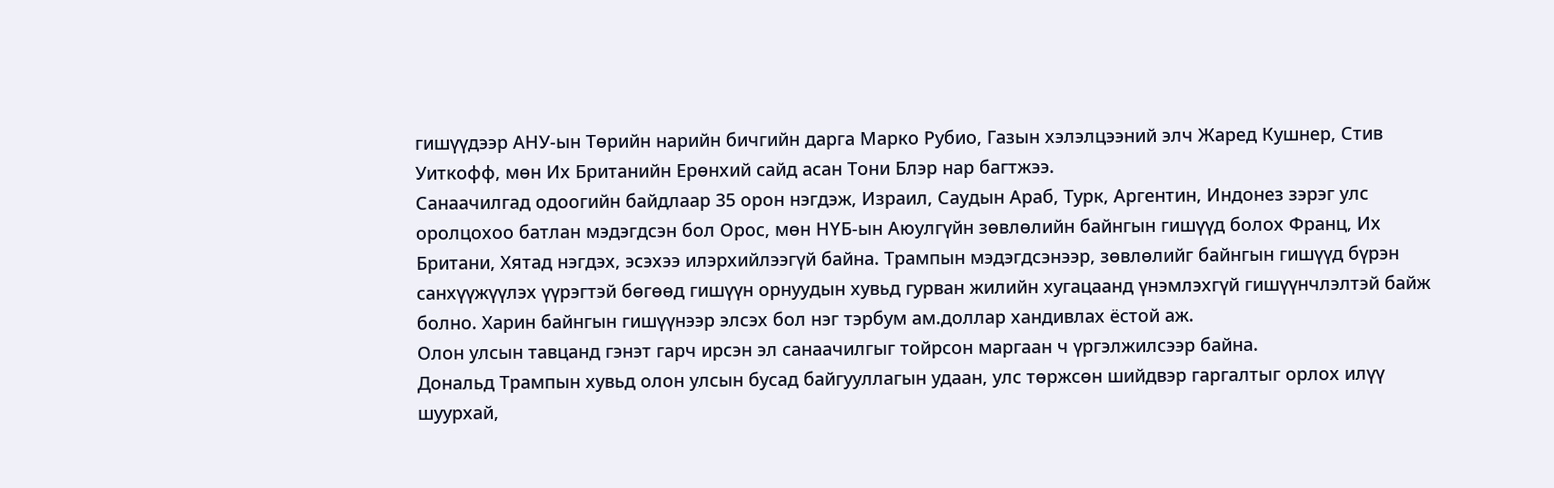гишүүдээр АНУ-ын Төрийн нарийн бичгийн дарга Марко Рубио, Газын хэлэлцээний элч Жаред Кушнер, Стив Уиткофф, мөн Их Британийн Ерөнхий сайд асан Тони Блэр нар багтжээ.
Санаачилгад одоогийн байдлаар 35 орон нэгдэж, Израил, Саудын Араб, Турк, Аргентин, Индонез зэрэг улс оролцохоо батлан мэдэгдсэн бол Орос, мөн НҮБ-ын Аюулгүйн зөвлөлийн байнгын гишүүд болох Франц, Их Британи, Хятад нэгдэх, эсэхээ илэрхийлээгүй байна. Трампын мэдэгдсэнээр, зөвлөлийг байнгын гишүүд бүрэн санхүүжүүлэх үүрэгтэй бөгөөд гишүүн орнуудын хувьд гурван жилийн хугацаанд үнэмлэхгүй гишүүнчлэлтэй байж болно. Харин байнгын гишүүнээр элсэх бол нэг тэрбум ам.доллар хандивлах ёстой аж.
Олон улсын тавцанд гэнэт гарч ирсэн эл санаачилгыг тойрсон маргаан ч үргэлжилсээр байна.
Дональд Трампын хувьд олон улсын бусад байгууллагын удаан, улс төржсөн шийдвэр гаргалтыг орлох илүү шуурхай,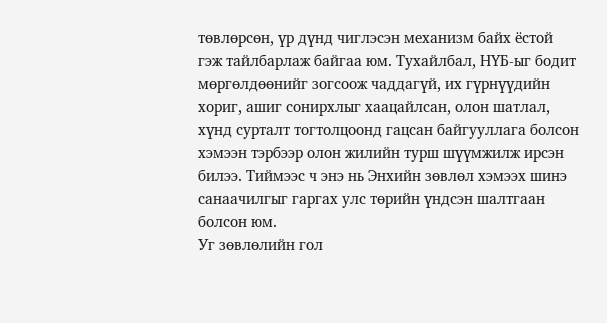төвлөрсөн, үр дүнд чиглэсэн механизм байх ёстой гэж тайлбарлаж байгаа юм. Тухайлбал, НҮБ-ыг бодит мөргөлдөөнийг зогсоож чаддагүй, их гүрнүүдийн хориг, ашиг сонирхлыг хаацайлсан, олон шатлал, хүнд сурталт тогтолцоонд гацсан байгууллага болсон хэмээн тэрбээр олон жилийн турш шүүмжилж ирсэн билээ. Тиймээс ч энэ нь Энхийн зөвлөл хэмээх шинэ санаачилгыг гаргах улс төрийн үндсэн шалтгаан болсон юм.
Уг зөвлөлийн гол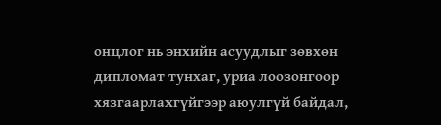онцлог нь энхийн асуудлыг зөвхөн дипломат тунхаг, уриа лоозонгоор хязгаарлахгүйгээр аюулгүй байдал,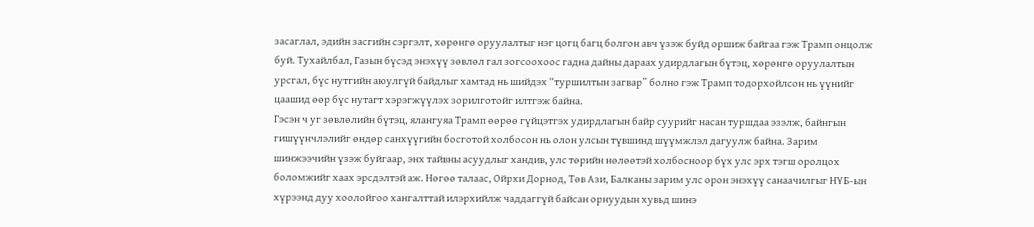засаглал, эдийн засгийн сэргэлт, хөрөнгө оруулалтыг нэг цогц багц болгон авч үзэж буйд оршиж байгаа гэж Трамп онцолж буй. Тухайлбал, Газын бүсэд энэхүү зөвлөл гал зогсоохоос гадна дайны дараах удирдлагын бүтэц, хөрөнгө оруулалтын урсгал, бүс нутгийн аюулгүй байдлыг хамтад нь шийдэх “туршилтын загвар” болно гэж Трамп тодорхойлсон нь үүнийг цаашид өөр бүс нутагт хэрэгжүүлэх зорилготойг илтгэж байна.
Гэсэн ч уг зөвлөлийн бүтэц, ялангуяа Трамп өөрөө гүйцэтгэх удирдлагын байр суурийг насан туршдаа эзэлж, байнгын гишүүнчлэлийг өндөр санхүүгийн босготой холбосон нь олон улсын түвшинд шүүмжлэл дагуулж байна. Зарим шинжээчийн үзэж буйгаар, энх тайвны асуудлыг хандив, улс төрийн нөлөөтэй холбосноор бүх улс эрх тэгш оролцох боломжийг хаах эрсдэлтэй аж. Нөгөө талаас, Ойрхи Дорнод, Төв Ази, Балканы зарим улс орон энэхүү санаачилгыг НҮБ-ын хүрээнд дуу хоолойгоо хангалттай илэрхийлж чаддаггүй байсан орнуудын хувьд шинэ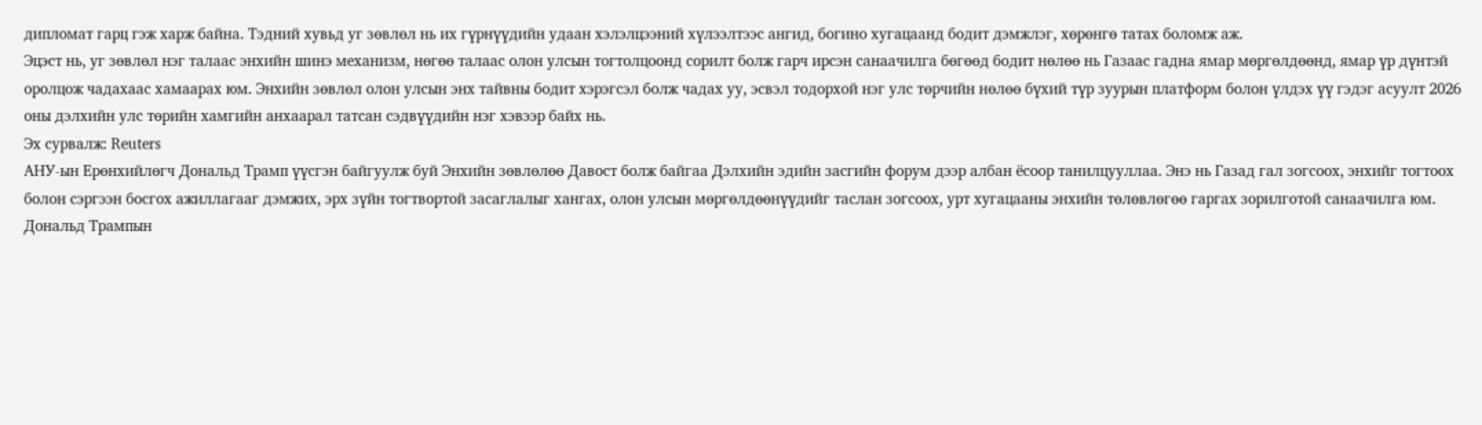дипломат гарц гэж харж байна. Тэдний хувьд уг зөвлөл нь их гүрнүүдийн удаан хэлэлцээний хүлээлтээс ангид, богино хугацаанд бодит дэмжлэг, хөрөнгө татах боломж аж.
Эцэст нь, уг зөвлөл нэг талаас энхийн шинэ механизм, нөгөө талаас олон улсын тогтолцоонд сорилт болж гарч ирсэн санаачилга бөгөөд бодит нөлөө нь Газаас гадна ямар мөргөлдөөнд, ямар үр дүнтэй оролцож чадахаас хамаарах юм. Энхийн зөвлөл олон улсын энх тайвны бодит хэрэгсэл болж чадах уу, эсвэл тодорхой нэг улс төрчийн нөлөө бүхий түр зуурын платформ болон үлдэх үү гэдэг асуулт 2026 оны дэлхийн улс төрийн хамгийн анхаарал татсан сэдвүүдийн нэг хэвээр байх нь.
Эх сурвалж: Reuters
АНУ-ын Ерөнхийлөгч Дональд Трамп үүсгэн байгуулж буй Энхийн зөвлөлөө Давост болж байгаа Дэлхийн эдийн засгийн форум дээр албан ёсоор танилцууллаа. Энэ нь Газад гал зогсоох, энхийг тогтоох болон сэргээн босгох ажиллагааг дэмжих, эрх зүйн тогтвортой засаглалыг хангах, олон улсын мөргөлдөөнүүдийг таслан зогсоох, урт хугацааны энхийн төлөвлөгөө гаргах зорилготой санаачилга юм.
Дональд Трампын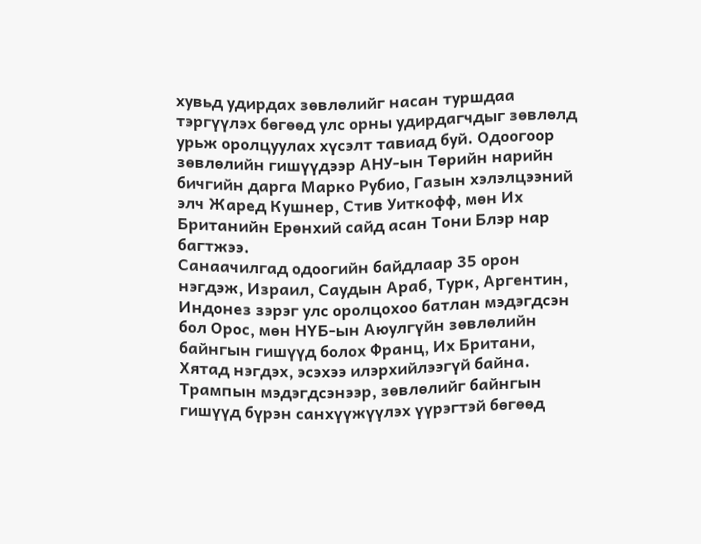хувьд удирдах зөвлөлийг насан туршдаа тэргүүлэх бөгөөд улс орны удирдагчдыг зөвлөлд урьж оролцуулах хүсэлт тавиад буй. Одоогоор зөвлөлийн гишүүдээр АНУ-ын Төрийн нарийн бичгийн дарга Марко Рубио, Газын хэлэлцээний элч Жаред Кушнер, Стив Уиткофф, мөн Их Британийн Ерөнхий сайд асан Тони Блэр нар багтжээ.
Санаачилгад одоогийн байдлаар 35 орон нэгдэж, Израил, Саудын Араб, Турк, Аргентин, Индонез зэрэг улс оролцохоо батлан мэдэгдсэн бол Орос, мөн НҮБ-ын Аюулгүйн зөвлөлийн байнгын гишүүд болох Франц, Их Британи, Хятад нэгдэх, эсэхээ илэрхийлээгүй байна. Трампын мэдэгдсэнээр, зөвлөлийг байнгын гишүүд бүрэн санхүүжүүлэх үүрэгтэй бөгөөд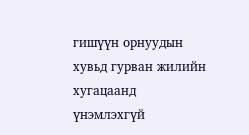гишүүн орнуудын хувьд гурван жилийн хугацаанд үнэмлэхгүй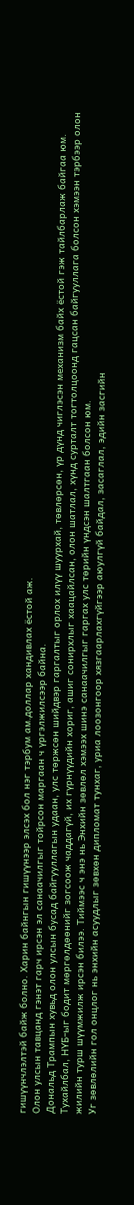гишүүнчлэлтэй байж болно. Харин байнгын гишүүнээр элсэх бол нэг тэрбум ам.доллар хандивлах ёстой аж.
Олон улсын тавцанд гэнэт гарч ирсэн эл санаачилгыг тойрсон маргаан ч үргэлжилсээр байна.
Дональд Трампын хувьд олон улсын бусад байгууллагын удаан, улс төржсөн шийдвэр гаргалтыг орлох илүү шуурхай, төвлөрсөн, үр дүнд чиглэсэн механизм байх ёстой гэж тайлбарлаж байгаа юм. Тухайлбал, НҮБ-ыг бодит мөргөлдөөнийг зогсоож чаддагүй, их гүрнүүдийн хориг, ашиг сонирхлыг хаацайлсан, олон шатлал, хүнд сурталт тогтолцоонд гацсан байгууллага болсон хэмээн тэрбээр олон жилийн турш шүүмжилж ирсэн билээ. Тиймээс ч энэ нь Энхийн зөвлөл хэмээх шинэ санаачилгыг гаргах улс төрийн үндсэн шалтгаан болсон юм.
Уг зөвлөлийн гол онцлог нь энхийн асуудлыг зөвхөн дипломат тунхаг, уриа лоозонгоор хязгаарлахгүйгээр аюулгүй байдал, засаглал, эдийн засгийн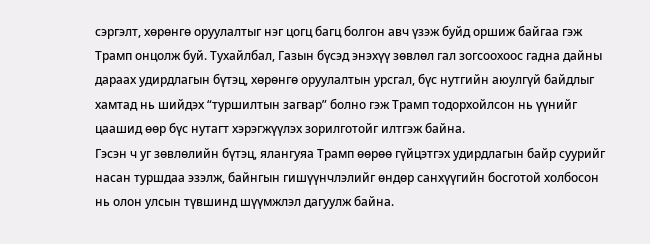сэргэлт, хөрөнгө оруулалтыг нэг цогц багц болгон авч үзэж буйд оршиж байгаа гэж Трамп онцолж буй. Тухайлбал, Газын бүсэд энэхүү зөвлөл гал зогсоохоос гадна дайны дараах удирдлагын бүтэц, хөрөнгө оруулалтын урсгал, бүс нутгийн аюулгүй байдлыг хамтад нь шийдэх “туршилтын загвар” болно гэж Трамп тодорхойлсон нь үүнийг цаашид өөр бүс нутагт хэрэгжүүлэх зорилготойг илтгэж байна.
Гэсэн ч уг зөвлөлийн бүтэц, ялангуяа Трамп өөрөө гүйцэтгэх удирдлагын байр суурийг насан туршдаа эзэлж, байнгын гишүүнчлэлийг өндөр санхүүгийн босготой холбосон нь олон улсын түвшинд шүүмжлэл дагуулж байна.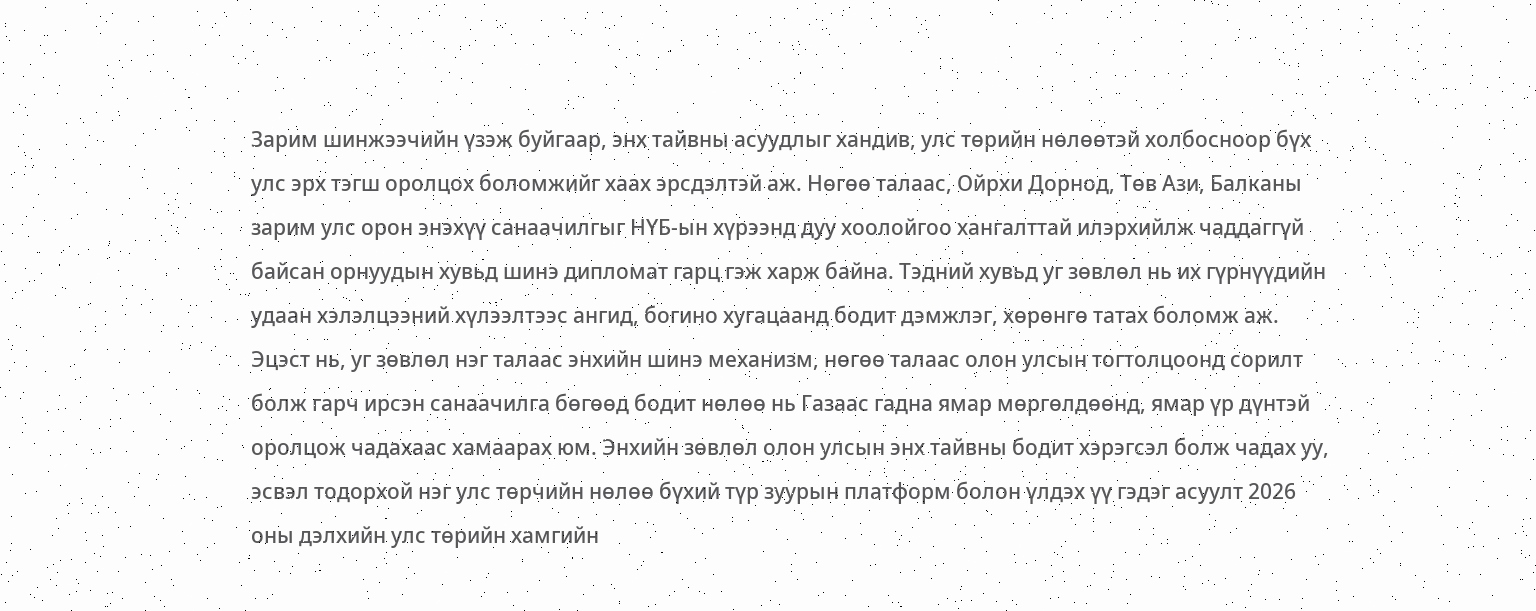Зарим шинжээчийн үзэж буйгаар, энх тайвны асуудлыг хандив, улс төрийн нөлөөтэй холбосноор бүх улс эрх тэгш оролцох боломжийг хаах эрсдэлтэй аж. Нөгөө талаас, Ойрхи Дорнод, Төв Ази, Балканы зарим улс орон энэхүү санаачилгыг НҮБ-ын хүрээнд дуу хоолойгоо хангалттай илэрхийлж чаддаггүй байсан орнуудын хувьд шинэ дипломат гарц гэж харж байна. Тэдний хувьд уг зөвлөл нь их гүрнүүдийн удаан хэлэлцээний хүлээлтээс ангид, богино хугацаанд бодит дэмжлэг, хөрөнгө татах боломж аж.
Эцэст нь, уг зөвлөл нэг талаас энхийн шинэ механизм, нөгөө талаас олон улсын тогтолцоонд сорилт болж гарч ирсэн санаачилга бөгөөд бодит нөлөө нь Газаас гадна ямар мөргөлдөөнд, ямар үр дүнтэй оролцож чадахаас хамаарах юм. Энхийн зөвлөл олон улсын энх тайвны бодит хэрэгсэл болж чадах уу, эсвэл тодорхой нэг улс төрчийн нөлөө бүхий түр зуурын платформ болон үлдэх үү гэдэг асуулт 2026 оны дэлхийн улс төрийн хамгийн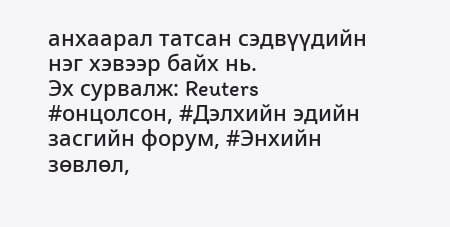анхаарал татсан сэдвүүдийн нэг хэвээр байх нь.
Эх сурвалж: Reuters
#онцолсон, #Дэлхийн эдийн засгийн форум, #Энхийн зөвлөл,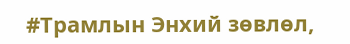#Трамлын Энхий зөвлөл,